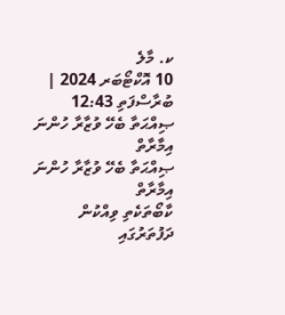ކ. މާލެ
10 އޮކްޓޯބަރ 2024 | ބުރާސްފަތި 12:43
ޞިއްޙަތާ ބެހޭ ވުޒާރާ ހުންނަ އިމާރާތް
ޞިއްޙަތާ ބެހޭ ވުޒާރާ ހުންނަ އިމާރާތް
ކާބޯތަކެތި ވިއްކުން
ދަފުތަރުގައި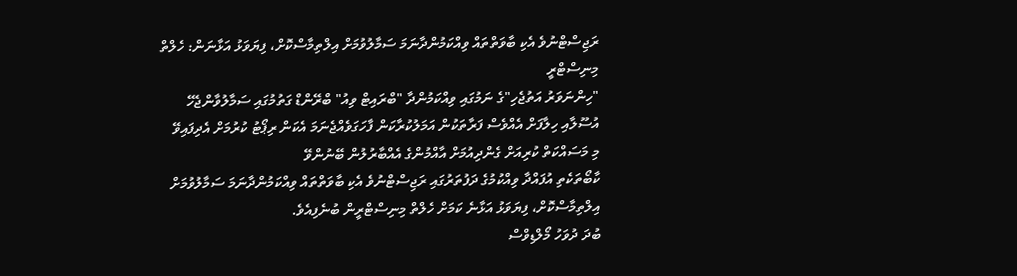ރަޖިސްޓްނުވެ އެކި ބާވަތްތައް ވިއްކަމުންދާނަމަ ސަމާލުވުމަށް އިލްތިމާސްކޮށް، ފިޔަވަޅު އަޅާނަން: ހެލްތް މިނިސްޓްރީ
"ހިންނަވަރު އަތުޖެހި"ގެ ނަމުގައި ވިއްކަމުންދާ "ބްރައިޓް ވިއު" ބްރޭންޑް ގަތުމުގައި ސަމާލުވާންޖެހޭ
އުސޫލާއި ހިލާފަށް އެއްވެސް ފަރާތަކުން އަމަލުކުރާކަން ފާހަގަވެއްޖެނަމަ އެކަން ރިޕޯޓު ކުރުމަށް އެދިފައިވޭ
މި މަސައްކަތް ކުރިއަށް ގެންދިއުމަށް އާއްމުންގެ އެއްބާރުލުން ބޭނުންވޭ
ކާބޯތަކެތި އުފައްދާ ވިއްކުމުގެ ދަފުތަރުގައި ރަޖިސްޓްނުވެ އެކި ބާވަތްތައް ވިއްކަމުންދާނަމަ ސަމާލުވުމަށް އިލްތިމާސްކޮށް، ފިޔަވަޅު އަޅާނެ ކަމަށް ހެލްތް މިނިސްޓްރީން ބުނެފިއެވެ.
ބުދަ ދުވަހު މޯލްޑިވްސް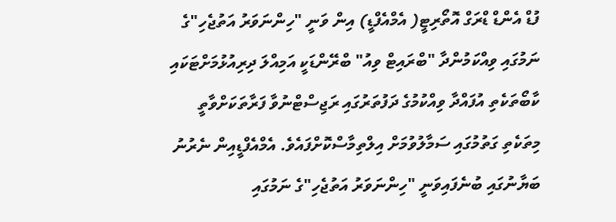ފުޑް އެންޑް ޑްރަގް އޮތޯރިޓީ( އެމްއެފްޑީ) އިން ވަނީ "ހިންނަވަރު އަތުޖެހި"ގެ ނަމުގައި ވިއްކަމުންދާ "ބްރައިޓް ވިއު" ބްރޭންޑަކީ އަމިއްލަ ދިރިއުޅުމަށްޓަކައި ކާބޯތަކެތި އުފައްދާ ވިއްކުމުގެ ދަފުތަރުގައި ރަޖިސްޓްނުވާ ފަރާތަކަށްވާތީ މިތަކެތި ގަތުމުގައި ސަމާލުވުމަށް އިލްތިމާސްކޮށްފައެވެ. އެމްއެފްޑީއިން ނެރުނު ބަޔާނުގައި ބުނެފައިވަނީ "ހިންނަވަރު އަތުޖެހި"ގެ ނަމުގައި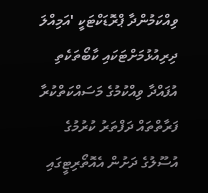ވިއްކަމުންދާ ޕްރޮޑަކްޓަކީ 'އަމިއްލަ ދިރިއުޅުމަށްޓަކައި ކާބޯތަކެތި އުފައްދާ ވިއްކުމުގެ މަސައްކަތްކުރާ ފަރާތްތައް ދަފްތަރު ކުރުމުގެ އުސޫލުގެ ދަށުން އެއޮތޯރިޓީގައި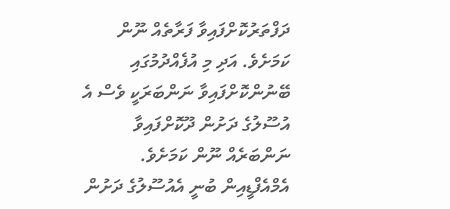ދަފްތަރުކޮށްފައިވާ ފަރާތެއް ނޫން ކަމަށެވެ. އަދި މި އުފެއްދުމުގައި ބޭނުންކޮށްފައިވާ ނަންބަރަކީ ވެސް އެ އުސޫލުގެ ދަށުން ދޫކޮށްފައިވާ ނަންބަރެއް ނޫން ކަމަށެވެ.
އެމްއެފްޑީއިން ބުނީ އެއުސޫލުގެ ދަށުން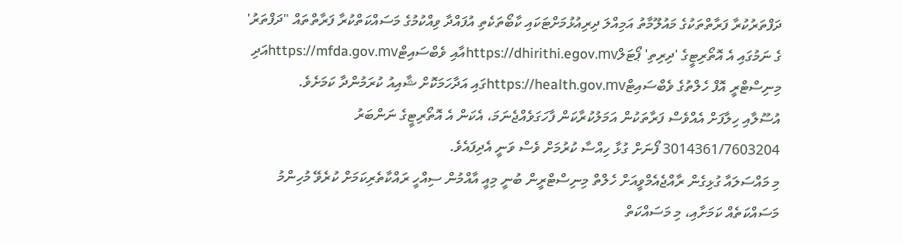ދަފްތަރުކުރާ ފަރާތްތަކުގެ މައުލޫމާތު އަމިއްލަ ދިރިއުޅުމަށްޓަކައި ކާބޯތަކެތި އުފައްދާ ވިއްކުމުގެ މަސައްކަތްކުރާ ފަރާތްތައް "ދަފްތަރު' ގެ ނަމުގައި އެ އޮތޯރިޓީގެ 'ދިރިތި' ޕޯޓަލްhttps://dhirithi.egov.mvއާއި ވެބްސައިޓްhttps://mfda.gov.mvއަދި މިނިސްޓްރީ އޮފް ހެލްތުގެ ވެބްސައިޓްhttps://health.gov.mvގައި އަދާހަމަކޮށް ޝާއިއު ކުރަމުންދާ ކަމަށެވެ.
އުސޫލާއި ހިލާފަށް އެއްވެސް ފަރާތަކުން އަމަލުކުރާކަން ފާހަގަވެއްޖެނަމަ، އެކަން އެ އޮތޯރިޓީގެ ނަންބަރު 3014361/7603204 ފޯނަށް ގުޅާ ހިއްސާ ކުރުމަށް ވެސް ވަނީ އެދިފައެވެ.
މި މައްސަލައާ ގުޅިގެން ރާއްޖެއެމްވީއަށް ހެލްތް މިނިސްޓްރީން ބުނީ މިއީ އާއްމުން ސިއްހީ ރައްކާތެރިކަމަށް ކުރެވޭ މުހިންމު މަސައްކަތެއް ކަމަށާއި، މި މަސައްކަތް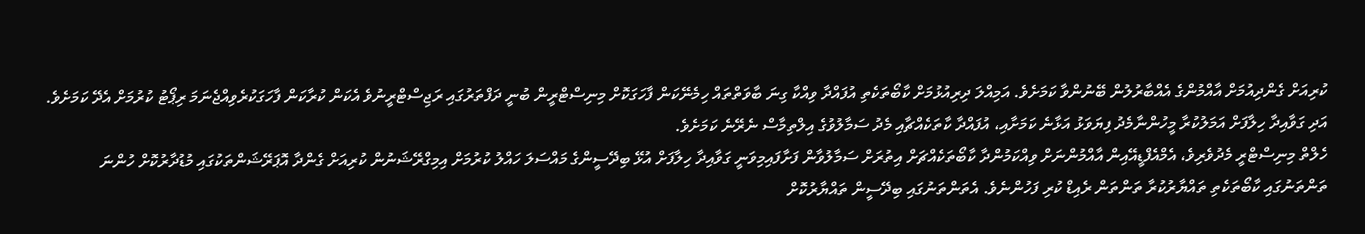ކުރިއަށް ގެންދިއުމަށް އާއްމުންގެ އެއްބާރުލުން ބޭނުންވާ ކަމަށެވެ. އަމިއްލަ ދިރިއުޅުމަށް ކާބޯތަކެތި އުފައްދާ ވިއްކާ ގިނަ ބާވަތްތައް ހިމެނޭކަން ފާހަގަކޮށް މިނިސްޓްރީން ބުނީ ދަފްތަރުގައި ރަޖިސްޓްރީނުވެ އެކަން ކުރާކަން ފާހަގަކުރެވިއްޖެނަމަ ރިޕޯޓު ކުރުމަށް އެދޭ ކަމަށެވެ. އަދި ގަވާއިދާ ހިލާފަށް އަމަލުކުރާ މީހުންނާމެދު ފިޔަވަޅު އަޅާނެ ކަމަށާއި، އުފައްދާ ކާތަކެއްޗާއި މެދު ސަމާލުވުގެ އިލްތިމާސް ނެރޭނެ ކަމަށެވެ.
ހެލްތް މިނިސްޓްރީ މެދުވެރިވެ، އެމްއެފްޑީއޭއިން އާއްމުންނަށް ވިއްކަމުންދާ ކާބޯތަކެއްޗަށް އިތުރަށް ސަމާލުވާން ފަށާފައިމިވަނީ ގަވާއިދާ ހިލާފަށް އުޅޭ ބިދޭސީންގެ މައްސަލަ ހައްލު ކުރުމަށް އިމިގްރޭޝަނުން ކުރިއަށް ގެންދާ އޮޕަރޭޝަންތަކުގައި މުޑުދާރުކޮށް ހުންނަ ތަންތަނުގައި ކާބޯތަކެތި ތައްޔާރުކުރާ ތަންތަން ރެއިޑް ކުރި ފަހުންނެވެ. އެތަންތަނުގައި ބިދޭސީން ތައްޔާރުކޮށް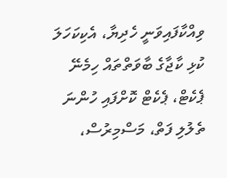ވިއްކާފައިވަނީ ހެދިޔާ، އެކިކަހަލަ ކުޅި ކާޖާގެ ބާވަތްތައް ހިމެނޭ ޕެކެޓް، ޕެކެޓް ކޮށްފައި ހުންނަ ތެލުލި ފަތް، މަސްމިރުސް،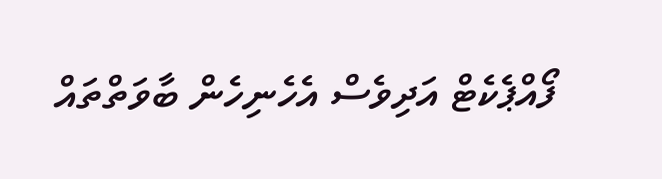ފޯއްޕެކެޓް އަދިވެސް އެހެނިހެން ބާވަތްތައް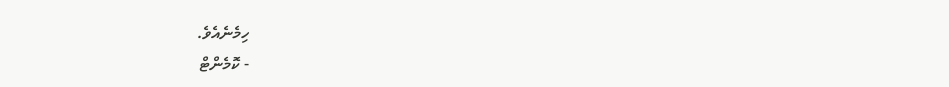ހިމެނެއެވެ.
- ކޮމެންޓް